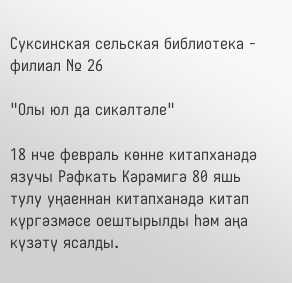Суксинская сельская библиотека - филиал № 26

"Олы юл да сикәлтәле"

18 нче февраль көнне китапханәдә язучы Рәфкать Кәрәмигә 80 яшь тулу уңаеннан китапханәдә китап күргәзмәсе оештырылды һәм аңа күзәтү ясалды.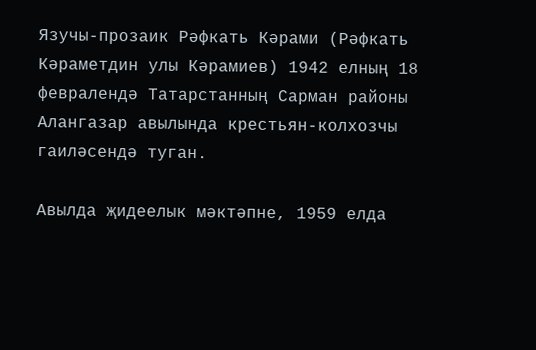Язучы-прозаик Рәфкать Кәрами (Рәфкать Кәраметдин улы Кәрамиев) 1942 елның 18 февралендә Татарстанның Сарман районы Алангазар авылында крестьян-колхозчы гаиләсендә туган.

Авылда җидеелык мәктәпне, 1959 елда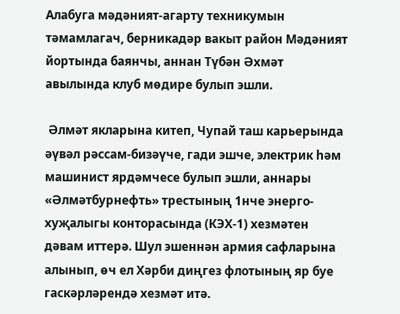Алабуга мәдәният-агарту техникумын тәмамлагач, берникадәр вакыт район Мәдәният йортында баянчы, аннан Түбән Әхмәт авылында клуб мөдире булып эшли.

 Әлмәт якларына китеп, Чупай таш карьерында әүвәл рәссам-бизәүче, гади эшче, электрик һәм машинист ярдәмчесе булып эшли, аннары «Әлмәтбурнефть» трестының 1нче энерго-хуҗалыгы конторасында (КЭХ-1) хезмәтен дәвам иттерә. Шул эшеннән армия сафларына алынып, өч ел Хәрби диңгез флотының яр буе гаскәрләрендә хезмәт итә.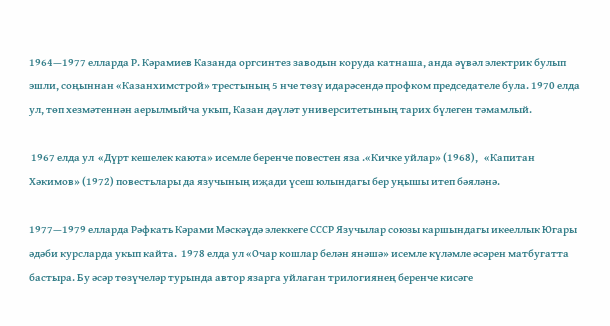1964—1977 елларда Р. Кәрамиев Казанда оргсинтез заводын коруда катнаша, анда әүвәл электрик булып эшли, соңыннан «Казанхимстрой» трестының 5 нче төзү идарәсендә профком председателе була. 1970 елда ул, төп хезмәтеннән аерылмыйча укып, Казан дәүләт университетының тарих бүлеген тәмамлый.

 1967 елда ул  «Дүрт кешелек каюта» исемле беренче повестен яза .«Кичке уйлар» (1968),   «Капитан Хәкимов» (1972) повестьлары да язучының иҗади үсеш юлындагы бер уңышы итеп бәяләнә.

1977—1979 елларда Рәфкать Кәрами Мәскәүдә элеккеге СССР Язучылар союзы каршындагы икееллык Югары әдәби курсларда укып кайта.  1978 елда ул «Очар кошлар белән янәшә» исемле күләмле әсәрен матбугатта бастыра. Бу әсәр төзүчеләр турында автор язарга уйлаган трилогиянең беренче кисәге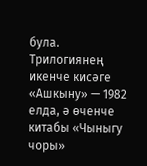була.   Трилогиянең икенче кисәге «Ашкыну» — 1982 елда, ә өченче китабы «Чыныгу чоры»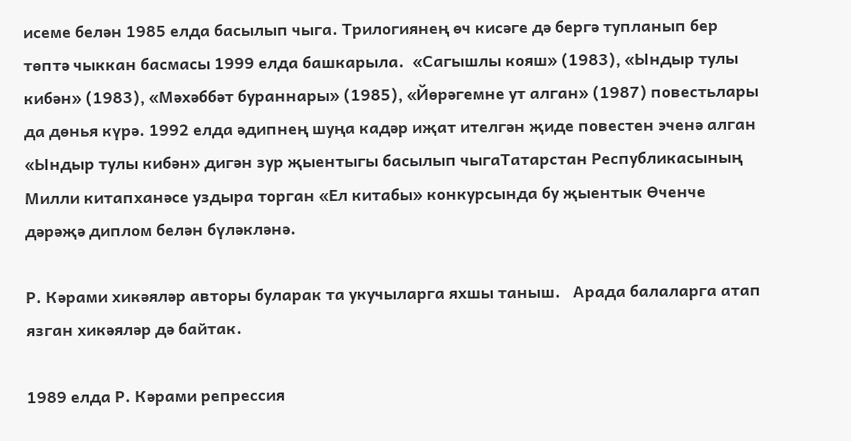исеме белән 1985 елда басылып чыга. Трилогиянең өч кисәге дә бергә тупланып бер төптә чыккан басмасы 1999 елда башкарыла.  «Сагышлы кояш» (1983), «Ындыр тулы кибән» (1983), «Мәхәббәт бураннары» (1985), «Йөрәгемне ут алган» (1987) повестьлары  да дөнья күрә. 1992 елда әдипнең шуңа кадәр иҗат ителгән җиде повестен эченә алган «Ындыр тулы кибән» дигән зур җыентыгы басылып чыгаТатарстан Республикасының Милли китапханәсе уздыра торган «Ел китабы» конкурсында бу җыентык Өченче дәрәҗә диплом белән бүләкләнә.

Р. Кәрами хикәяләр авторы буларак та укучыларга яхшы таныш.   Арада балаларга атап язган хикәяләр дә байтак.

1989 елда Р. Кәрами репрессия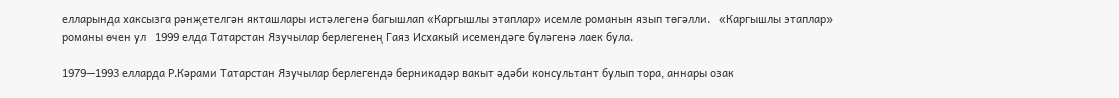елларында хаксызга рәнҗетелгән якташлары истәлегенә багышлап «Каргышлы этаплар» исемле романын язып төгәлли.   «Каргышлы этаплар» романы өчен ул   1999 елда Татарстан Язучылар берлегенең Гаяз Исхакый исемендәге бүләгенә лаек була.

1979—1993 елларда Р.Кәрами Татарстан Язучылар берлегендә берникадәр вакыт әдәби консультант булып тора, аннары озак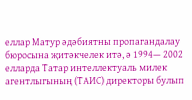еллар Матур әдәбиятны пропагандалау бюросына җитәкчелек итә, ә 1994— 2002 елларда Татар интеллектуаль милек агентлыгының (ТАИС) директоры булып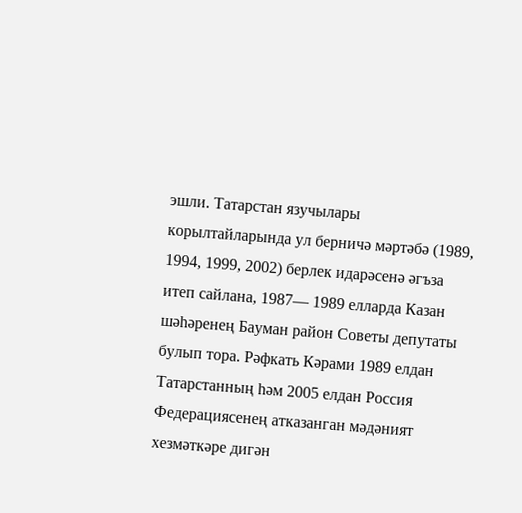эшли. Татарстан язучылары корылтайларында ул берничә мәртәбә (1989, 1994, 1999, 2002) берлек идарәсенә әгъза итеп сайлана, 1987— 1989 елларда Казан шәһәренең Бауман район Советы депутаты булып тора. Рәфкать Кәрами 1989 елдан Татарстанның һәм 2005 елдан Россия Федерациясенең атказанган мәдәният хезмәткәре дигән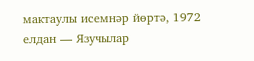мактаулы исемнәр йөртә, 1972 елдан — Язучылар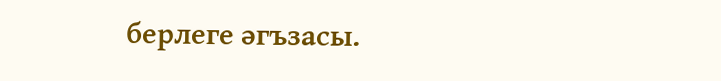берлеге әгъзасы.